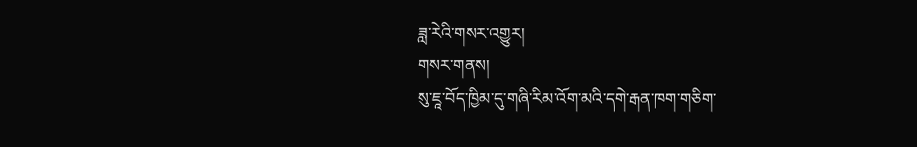ཟླ་རེའི་གསར་འགྱུར།
གསར་གནས།
སུ་ཇཱ་བོད་ཁྱིམ་དུ་གཞི་རིམ་འོག་མའི་དགེ་རྒན་ཁག་གཅིག་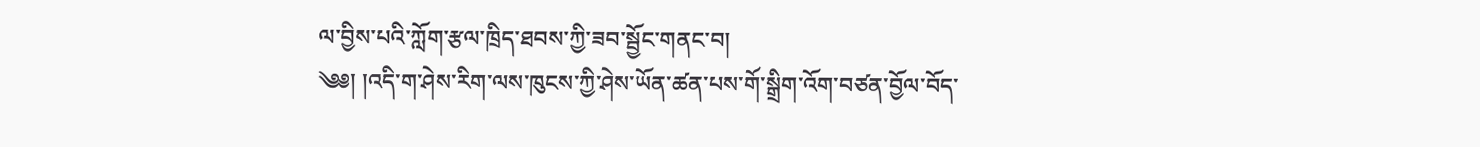ལ་བྱིས་པའི་ཀློག་རྩལ་ཁྲིད་ཐབས་ཀྱི་ཟབ་སྦྱོང་གནང་བ།
༄༅། །འདི་ག་ཤེས་རིག་ལས་ཁུངས་ཀྱི་ཤེས་ཡོན་ཚན་པས་གོ་སྒྲིག་འོག་བཙན་བྱོལ་བོད་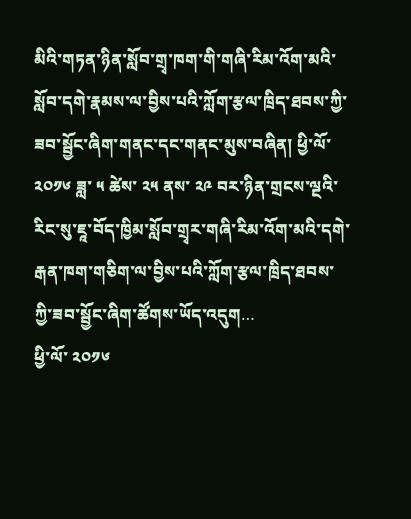མིའི་གཏན་ཉིན་སློབ་གྲྭ་ཁག་གི་གཞི་རིམ་འོག་མའི་སློབ་དགེ་རྣམས་ལ་བྱིས་པའི་ཀློག་རྩལ་ཁྲིད་ཐབས་ཀྱི་ཟབ་སྦྱོང་ཞིག་གནང་དང་གནང་མུས་བཞིན། ཕྱི་ལོ་ ༢༠༡༦ ཟླ་ ༥ ཚེས་ ༢༥ ནས་ ༢༩ བར་ཉིན་གྲངས་ལྔའི་རིང་སུ་ཇཱ་བོད་ཁྱིམ་སློབ་གྲྭར་གཞི་རིམ་འོག་མའི་དགེ་རྒན་ཁག་གཅིག་ལ་བྱིས་པའི་ཀློག་རྩལ་ཁྲིད་ཐབས་ཀྱི་ཟབ་སྦྱོང་ཞིག་ཚོགས་ཡོད་འདུག…
ཕྱི་ལོ་ ༢༠༡༦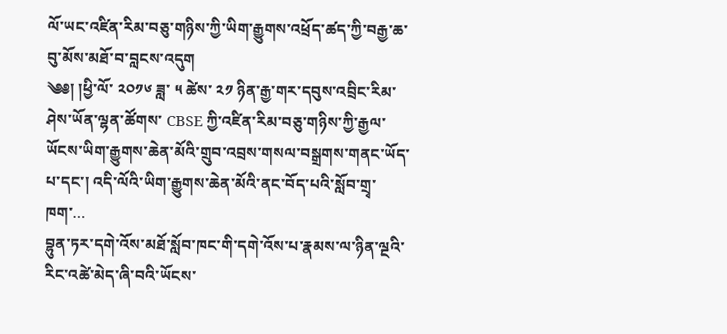ལོ་ཡང་འཛིན་རིམ་བཅུ་གཉིས་ཀྱི་ཡིག་རྒྱུགས་འཕྲོད་ཚད་ཀྱི་བརྒྱ་ཆ་བུ་མོས་མཐོ་བ་བླངས་འདུག
༄༅། །ཕྱི་ལོ་ ༢༠༡༦ ཟླ་ ༥ ཚེས་ ༢༡ ཉིན་རྒྱ་གར་དབུས་འབྲིང་རིམ་ཤེས་ཡོན་ལྷན་ཚོགས་ CBSE ཀྱི་འཛིན་རིམ་བཅུ་གཉིས་ཀྱི་རྒྱལ་ཡོངས་ཡིག་རྒྱུགས་ཆེན་མོའི་གྲུབ་འབྲས་གསལ་བསྒྲགས་གནང་ཡོད་པ་དང་། འདི་ལོའི་ཡིག་རྒྱུགས་ཆེན་མོའི་ནང་བོད་པའི་སློབ་གྲྭ་ཁག་…
བྷུན་ཏར་དགེ་འོས་མཐོ་སློབ་ཁང་གི་དགེ་འོས་པ་རྣམས་ལ་ཉིན་ལྔའི་རིང་འཚེ་མེད་ཞི་བའི་ཡོངས་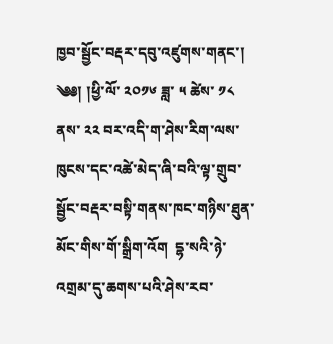ཁྱབ་སྦྱོང་བརྡར་དབུ་འཛུགས་གནང་།
༄༅། །ཕྱི་ལོ་ ༢༠༡༦ ཟླ་ ༥ ཚེས་ ༡༨ ནས་ ༢༢ བར་འདི་ག་ཤེས་རིག་ལས་ཁུངས་དང་འཚེ་མེད་ཞི་བའི་ལྟ་གྲུབ་སྦྱོང་བརྡར་བསྟི་གནས་ཁང་གཉིས་ཐུན་མོང་གིས་གོ་སྒྲིག་འོག  དྷ་སའི་ཉེ་འགྲམ་དུ་ཆགས་པའི་ཤེས་རབ་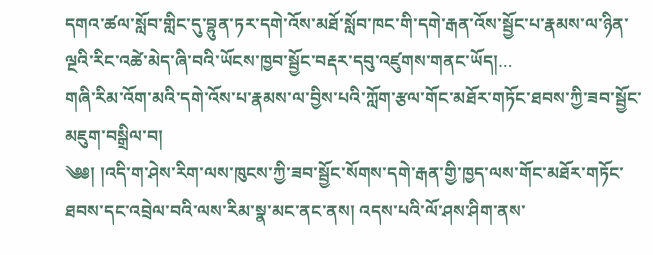དགའ་ཚལ་སློབ་གླིང་དུ་བྷུན་ཏར་དགེ་འོས་མཐོ་སློབ་ཁང་གི་དགེ་རྒན་འོས་སྦྱོང་པ་རྣམས་ལ་ཉིན་ལྔའི་རིང་འཚེ་མེད་ཞི་བའི་ཡོངས་ཁྱབ་སྦྱོང་བརྡར་དབུ་འཛུགས་གནང་ཡོད།…
གཞི་རིམ་འོག་མའི་དགེ་འོས་པ་རྣམས་ལ་བྱིས་པའི་ཀློག་རྩལ་གོང་མཐོར་གཏོང་ཐབས་ཀྱི་ཟབ་སྦྱོང་མཇུག་བསྒྲིལ་བ།
༄༅། །འདི་ག་ཤེས་རིག་ལས་ཁུངས་ཀྱི་ཟབ་སྦྱོང་སོགས་དགེ་རྒན་གྱི་ཁྱད་ལས་གོང་མཐོར་གཏོང་ཐབས་དང་འབྲེལ་བའི་ལས་རིམ་སྣ་མང་ནང་ནས། འདས་པའི་ལོ་ཤས་ཤིག་ནས་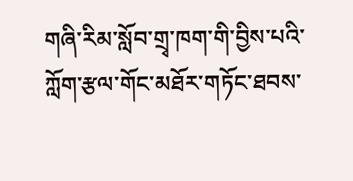གཞི་རིམ་སློབ་གྲྭ་ཁག་གི་བྱིས་པའི་ཀློག་རྩལ་གོང་མཐོར་གཏོང་ཐབས་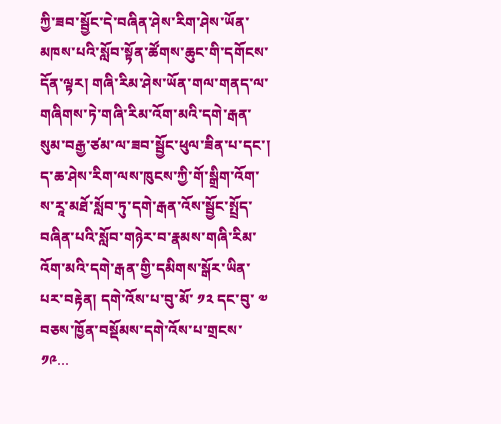ཀྱི་ཟབ་སྦྱོང་དེ་བཞིན་ཤེས་རིག་ཤེས་ཡོན་མཁས་པའི་སློབ་སྟོན་ཚོགས་ཆུང་གི་དགོངས་དོན་ལྟར། གཞི་རིམ་ཤེས་ཡོན་གལ་གནད་ལ་གཞིགས་ཏེ་གཞི་རིམ་འོག་མའི་དགེ་རྒན་སུམ་བརྒྱ་ཙམ་ལ་ཟབ་སྦྱོང་ཕུལ་ཟིན་པ་དང་། ད་ཆ་ཤེས་རིག་ལས་ཁུངས་ཀྱི་གོ་སྒྲིག་འོག་ས་རཱ་མཐོ་སློབ་ཏུ་དགེ་རྒན་འོས་སྦྱོང་སྤྲོད་བཞིན་པའི་སློབ་གཉེར་བ་རྣམས་གཞི་རིམ་འོག་མའི་དགེ་རྒན་གྱི་དམིགས་སྒོར་ཡིན་པར་བརྟེན། དགེ་འོས་པ་བུ་མོ་ ༡༢ དང་བུ་ ༧ བཅས་ཁྱོན་བསྡོམས་དགེ་འོས་པ་གྲངས་ ༡༩…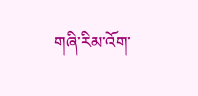གཞི་རིམ་འོག་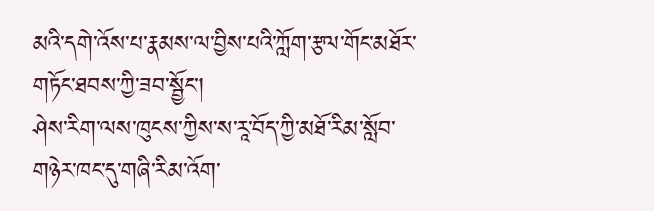མའི་དགེ་འོས་པ་རྣམས་ལ་བྱིས་པའི་ཀློག་རྩལ་གོང་མཐོར་གཏོང་ཐབས་ཀྱི་ཟབ་སྦྱོང་།
ཤེས་རིག་ལས་ཁུངས་ཀྱིས་ས་རཱ་བོད་ཀྱི་མཐོ་རིམ་སློབ་གཉེར་ཁང་དུ་གཞི་རིམ་འོག་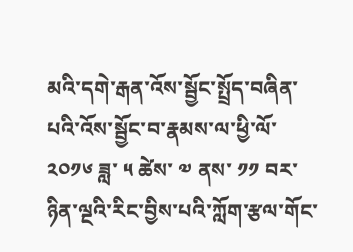མའི་དགེ་རྒན་འོས་སྦྱོང་སྤྲོད་བཞིན་པའི་འོས་སྦྱོང་བ་རྣམས་ལ་ཕྱི་ལོ་ ༢༠༡༦ ཟླ་ ༥ ཚེས་ ༧ ནས་ ༡༡ བར་ཉིན་ལྔའི་རིང་བྱིས་པའི་ཀློག་རྩལ་གོང་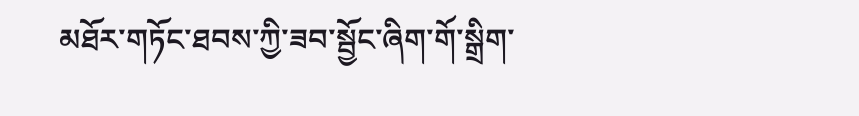མཐོར་གཏོང་ཐབས་ཀྱི་ཟབ་སྦྱོང་ཞིག་གོ་སྒྲིག་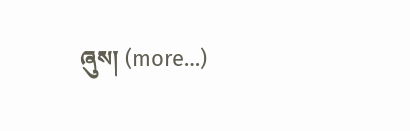ཞུས། (more…)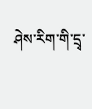ཤེས་རིག་གི་དྲྭ་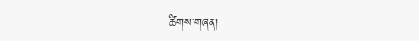ཚིགས་གཞན།